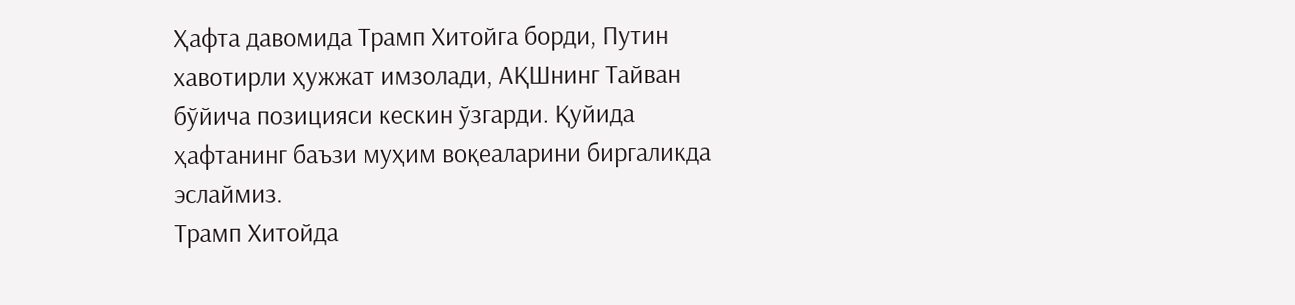Ҳафта давомида Трамп Хитойга борди, Путин хавотирли ҳужжат имзолади, АҚШнинг Тайван бўйича позицияси кескин ўзгарди. Қуйида ҳафтанинг баъзи муҳим воқеаларини биргаликда эслаймиз.
Трамп Хитойда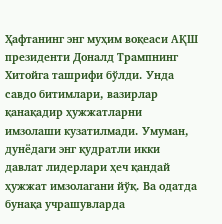Ҳафтанинг энг муҳим воқеаси АҚШ президенти Доналд Трампнинг Хитойга ташрифи бўлди. Унда савдо битимлари, вазирлар қанақадир ҳужжатларни имзолаши кузатилмади. Умуман, дунёдаги энг қудратли икки давлат лидерлари ҳеч қандай ҳужжат имзолагани йўқ. Ва одатда бунақа учрашувларда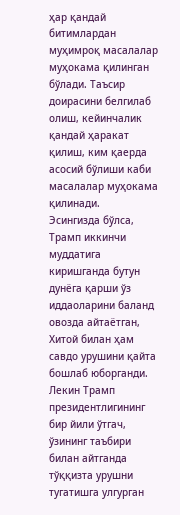ҳар қандай битимлардан муҳимроқ масалалар муҳокама қилинган бўлади. Таъсир доирасини белгилаб олиш, кейинчалик қандай ҳаракат қилиш, ким қаерда асосий бўлиши каби масалалар муҳокама қилинади.
Эсингизда бўлса, Трамп иккинчи муддатига киришганда бутун дунёга қарши ўз иддаоларини баланд овозда айтаётган, Хитой билан ҳам савдо урушини қайта бошлаб юборганди. Лекин Трамп президентлигининг бир йили ўтгач, ўзининг таъбири билан айтганда тўққизта урушни тугатишга улгурган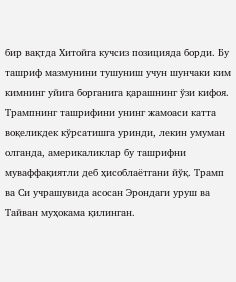бир вақтда Хитойга кучсиз позицияда борди. Бу ташриф мазмунини тушуниш учун шунчаки ким кимнинг уйига борганига қарашнинг ўзи кифоя.
Трампнинг ташрифини унинг жамоаси катта воқеликдек кўрсатишга уринди, лекин умуман олганда, америкаликлар бу ташрифни муваффақиятли деб ҳисоблаётгани йўқ. Трамп ва Си учрашувида асосан Эрондаги уруш ва Тайван муҳокама қилинган.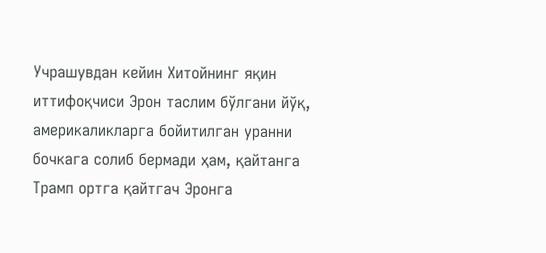Учрашувдан кейин Хитойнинг яқин иттифоқчиси Эрон таслим бўлгани йўқ, америкаликларга бойитилган уранни бочкага солиб бермади ҳам, қайтанга Трамп ортга қайтгач Эронга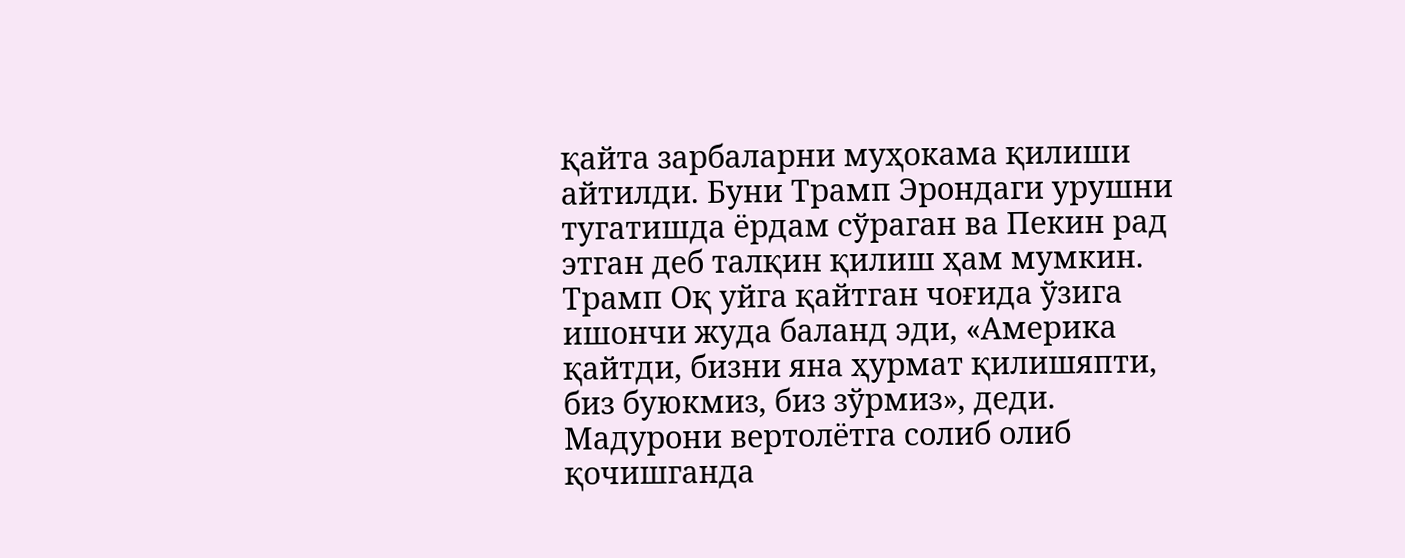қайта зарбаларни муҳокама қилиши айтилди. Буни Трамп Эрондаги урушни тугатишда ёрдам сўраган ва Пекин рад этган деб талқин қилиш ҳам мумкин.
Трамп Оқ уйга қайтган чоғида ўзига ишончи жуда баланд эди, «Америка қайтди, бизни яна ҳурмат қилишяпти, биз буюкмиз, биз зўрмиз», деди. Мадурони вертолётга солиб олиб қочишганда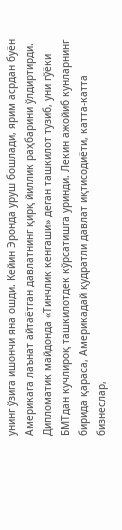унинг ўзига ишончи яна ошди. Кейин Эронда уруш бошлади, ярим асрдан буён Америкага лаънат айтаётган давлатнинг қирқ йиллик раҳбарини ўлдиртирди.
Дипломатик майдонда «Тинчлик кенгаши» деган ташкилот тузиб, уни гўёки БМТдан кучлироқ ташкилотдек кўрсатишга уринди. Лекин ажойиб кунларнинг бирида қараса, Америкадай қудратли давлат иқтисодиёти, катта-катта бизнеслар,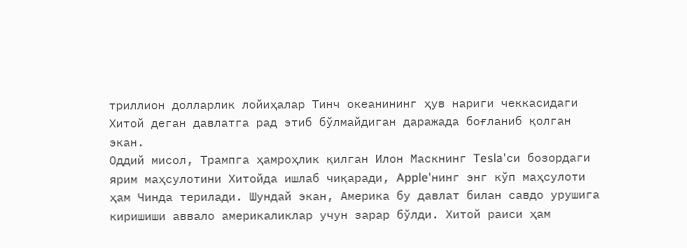триллион долларлик лойиҳалар Тинч океанининг ҳув нариги чеккасидаги Хитой деган давлатга рад этиб бўлмайдиган даражада боғланиб қолган экан.
Оддий мисол, Трампга ҳамроҳлик қилган Илон Маскнинг Tesla'си бозордаги ярим маҳсулотини Хитойда ишлаб чиқаради, Apple'нинг энг кўп маҳсулоти ҳам Чинда терилади. Шундай экан, Америка бу давлат билан савдо урушига киришиши аввало америкаликлар учун зарар бўлди. Хитой раиси ҳам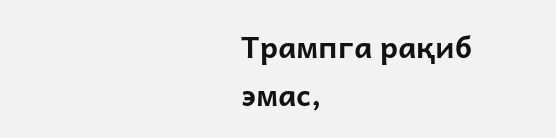Трампга рақиб эмас,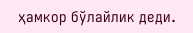ҳамкор бўлайлик деди.